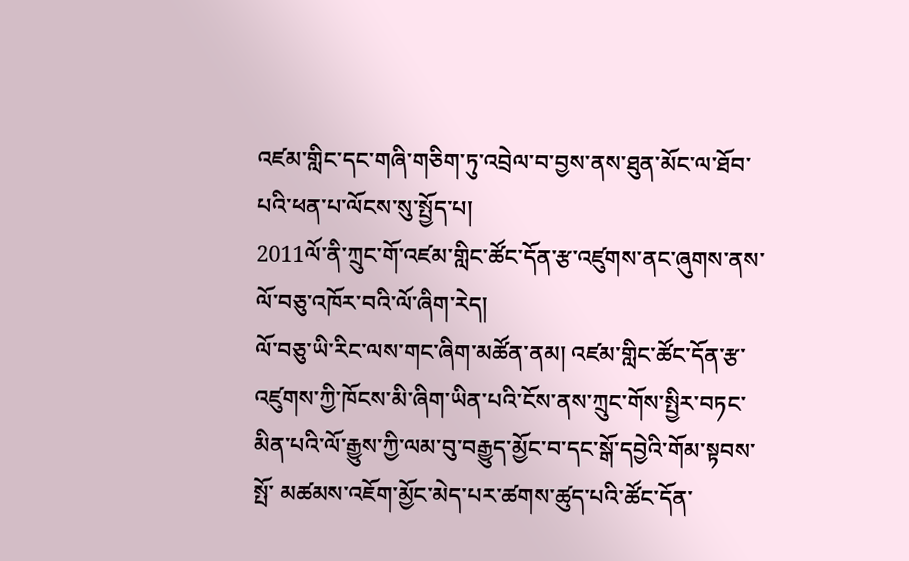འཛམ་གླིང་དང་གཞི་གཅིག་ཏུ་འབྲེལ་བ་བྱས་ནས་ཐུན་མོང་ལ་ཐོབ་པའི་ཕན་པ་ལོངས་སུ་སྤྱོད་པ།
2011ལོ་ནི་ཀྲུང་གོ་འཛམ་གླིང་ཚོང་དོན་རྩ་འཛུགས་ནང་ཞུགས་ནས་ལོ་བཅུ་འཁོར་བའི་ལོ་ཞིག་རེད།
ལོ་བཅུ་ཡི་རིང་ལས་གང་ཞིག་མཚོན་ནམ། འཛམ་གླིང་ཚོང་དོན་རྩ་འཛུགས་ཀྱི་ཁོངས་མི་ཞིག་ཡིན་པའི་ངོས་ནས་ཀྲུང་གོས་སྤྱིར་བཏང་མིན་པའི་ལོ་རྒྱུས་ཀྱི་ལམ་བུ་བརྒྱུད་མྱོང་བ་དང་སྒོ་དབྱེའི་གོམ་སྟབས་སྤོ་ མཚམས་འཇོག་མྱོང་མེད་པར་ཚགས་ཚུད་པའི་ཚོང་དོན་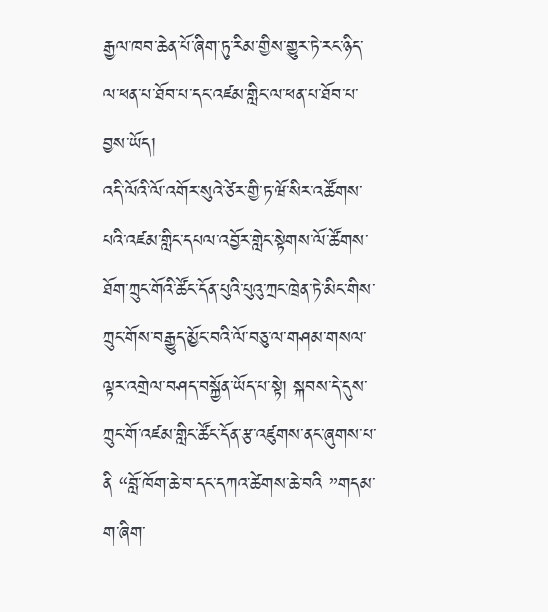རྒྱལ་ཁབ་ཆེན་པོ་ཞིག་ཏུ་རིམ་གྱིས་གྱུར་ཏེ་རང་ཉིད་ལ་ཕན་པ་ཐོབ་པ་དང་འཛམ་གླིང་ལ་ཕན་པ་ཐོབ་པ་བྱས་ཡོད།
འདི་ལོའི་ལོ་འགོར་སུའེ་ཙེར་གྱི་ཏ་ཝོ་སིར་འཚོགས་པའི་འཛམ་གླིང་དཔལ་འབྱོར་གླེང་སྟེགས་ལོ་ཚོགས་ཐོག་ཀྲུང་གོའི་ཚོང་དོན་པུའི་པུའུ་ཀྲང་ཁྲེན་ཏེ་མིང་གིས་ཀྲུང་གོས་བརྒྱུད་མྱོང་བའི་ལོ་བཅུ་ལ་གཤམ་གསལ་ལྟར་འགྲེལ་བཤད་བསྐྱོན་ཡོད་པ་སྟེ། སྐབས་དེ་དུས་ཀྲུང་གོ་འཛམ་གླིང་ཚོང་དོན་རྩ་འཛུགས་ནང་ཞུགས་པ་ནི “བློ་ཁོག་ཆེ་བ་དང་དཀའ་ཚེགས་ཆེ་བའི ”གདམ་ག་ཞིག་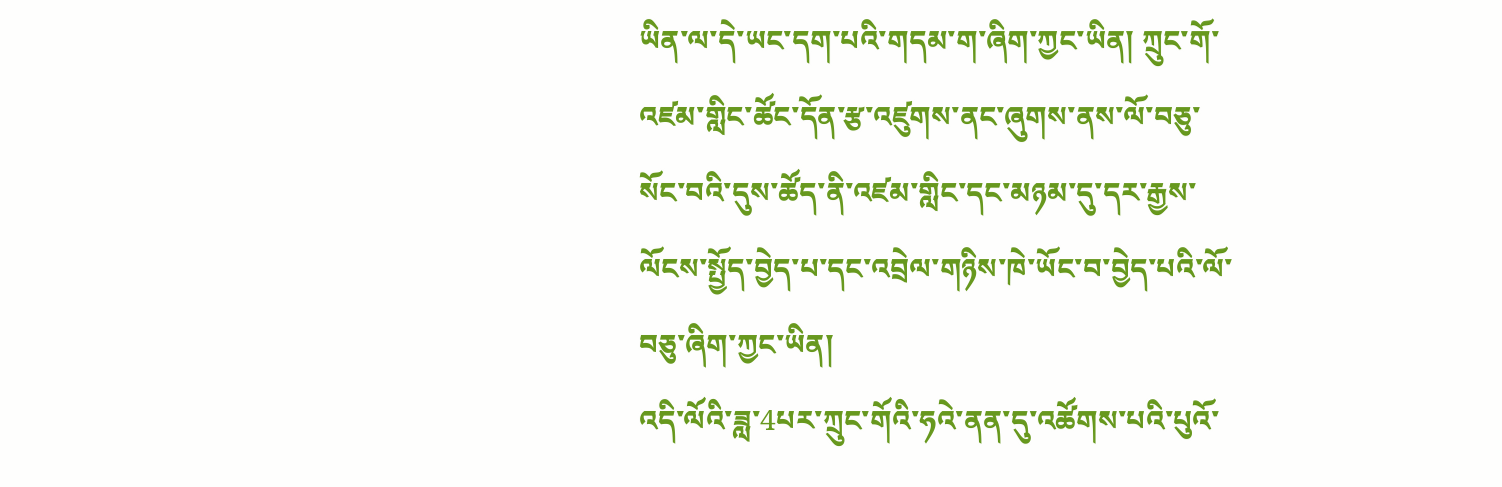ཡིན་ལ་དེ་ཡང་དག་པའི་གདམ་ག་ཞིག་ཀྱང་ཡིན། ཀྲུང་གོ་འཛམ་གླིང་ཚོང་དོན་རྩ་འཛུགས་ནང་ཞུགས་ནས་ལོ་བཅུ་སོང་བའི་དུས་ཚོད་ནི་འཛམ་གླིང་དང་མཉམ་དུ་དར་རྒྱས་ལོངས་སྤྱོད་བྱེད་པ་དང་འབྲེལ་གཉིས་ཁེ་ཡོང་བ་བྱེད་པའི་ལོ་བཅུ་ཞིག་ཀྱང་ཡིན།
འདི་ལོའི་ཟླ་4པར་ཀྲུང་གོའི་ཧའེ་ནན་དུ་འཚོགས་པའི་པུའོ་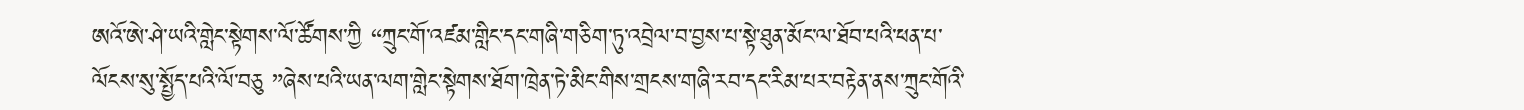ཨའོ་ཨེ་ཤེ་ཡའི་གླེང་སྟེགས་ལོ་ཚོགས་ཀྱི “ཀྲུང་གོ་འཛམ་གླིང་དང་གཞི་གཅིག་ཏུ་འབྲེལ་བ་བྱས་པ་སྟེ་ཐུན་མོང་ལ་ཐོབ་པའི་ཕན་པ་ལོངས་སུ་སྤྱོད་པའི་ལོ་བཅུ ”ཞེས་པའི་ཡན་ལག་གླེང་སྟེགས་ཐོག་ཁྲེན་ཏེ་མིང་གིས་གྲངས་གཞི་རབ་དང་རིམ་པར་བརྟེན་ནས་ཀྲུང་གོའི་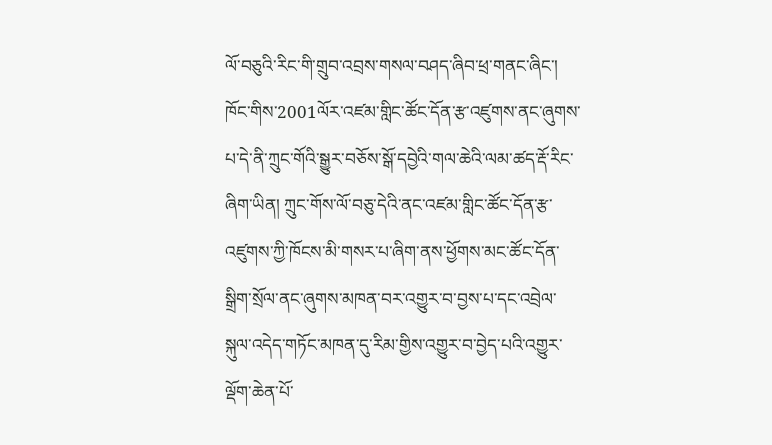ལོ་བཅུའི་རིང་གི་གྲུབ་འབྲས་གསལ་བཤད་ཞིབ་ཕྲ་གནང་ཞིང་། ཁོང་གིས་2001ལོར་འཛམ་གླིང་ཚོང་དོན་རྩ་འཛུགས་ནང་ཞུགས་པ་དེ་ནི་ཀྲུང་གོའི་སྒྱུར་བཅོས་སྒོ་དབྱེའི་གལ་ཆེའི་ལམ་ཚད་རྡོ་རིང་ཞིག་ཡིན། ཀྲུང་གོས་ལོ་བཅུ་དེའི་ནང་འཛམ་གླིང་ཚོང་དོན་རྩ་འཛུགས་ཀྱི་ཁོངས་མི་གསར་པ་ཞིག་ནས་ཕྱོགས་མང་ཚོང་དོན་སྒྲིག་སྲོལ་ནང་ཞུགས་མཁན་བར་འགྱུར་བ་བྱས་པ་དང་འབྲེལ་སྐུལ་འདེད་གཏོང་མཁན་དུ་རིམ་གྱིས་འགྱུར་བ་བྱེད་པའི་འགྱུར་ལྡོག་ཆེན་པོ་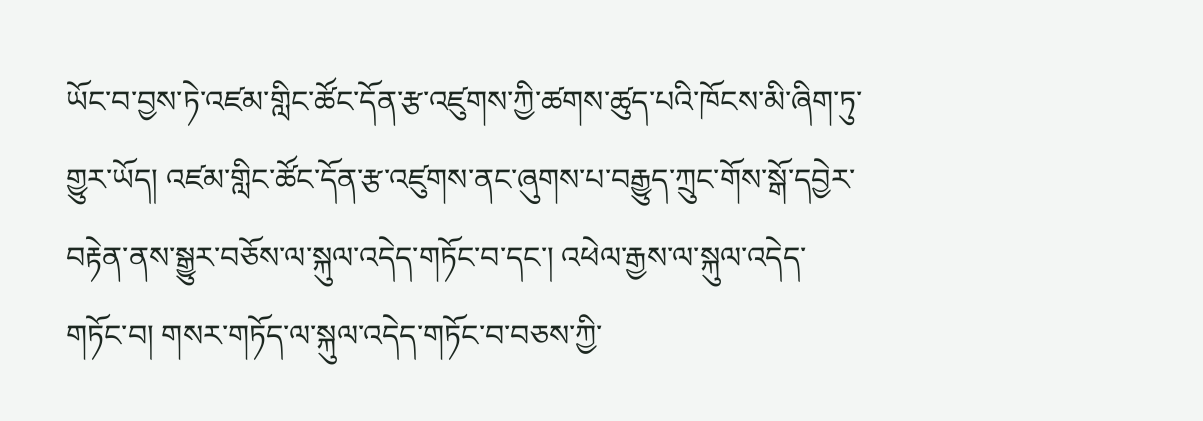ཡོང་བ་བྱས་ཏེ་འཛམ་གླིང་ཚོང་དོན་རྩ་འཛུགས་ཀྱི་ཚགས་ཚུད་པའི་ཁོངས་མི་ཞིག་ཏུ་གྱུར་ཡོད། འཛམ་གླིང་ཚོང་དོན་རྩ་འཛུགས་ནང་ཞུགས་པ་བརྒྱུད་ཀྲུང་གོས་སྒོ་དབྱེར་བརྟེན་ནས་སྒྱུར་བཅོས་ལ་སྐུལ་འདེད་གཏོང་བ་དང་། འཕེལ་རྒྱས་ལ་སྐུལ་འདེད་གཏོང་བ། གསར་གཏོད་ལ་སྐུལ་འདེད་གཏོང་བ་བཅས་ཀྱི་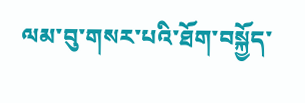ལམ་བུ་གསར་པའི་ཐོག་བསྐྱོད་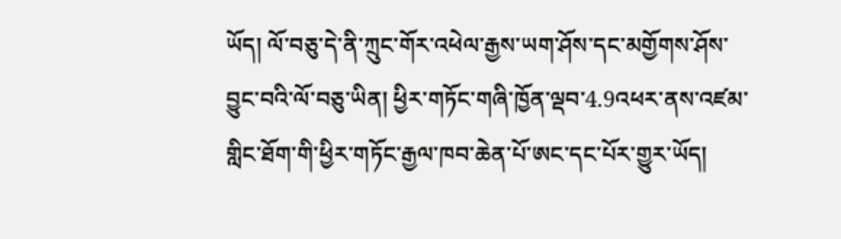ཡོད། ལོ་བཅུ་དེ་ནི་ཀྲུང་གོར་འཕེལ་རྒྱས་ཡག་ཤོས་དང་མགྱོགས་ཤོས་བྱུང་བའི་ལོ་བཅུ་ཡིན། ཕྱིར་གཏོང་གཞི་ཁྱོན་ལྡབ་4.9འཕར་ནས་འཛམ་གླིང་ཐོག་གི་ཕྱིར་གཏོང་རྒྱལ་ཁབ་ཆེན་པོ་ཨང་དང་པོར་གྱུར་ཡོད།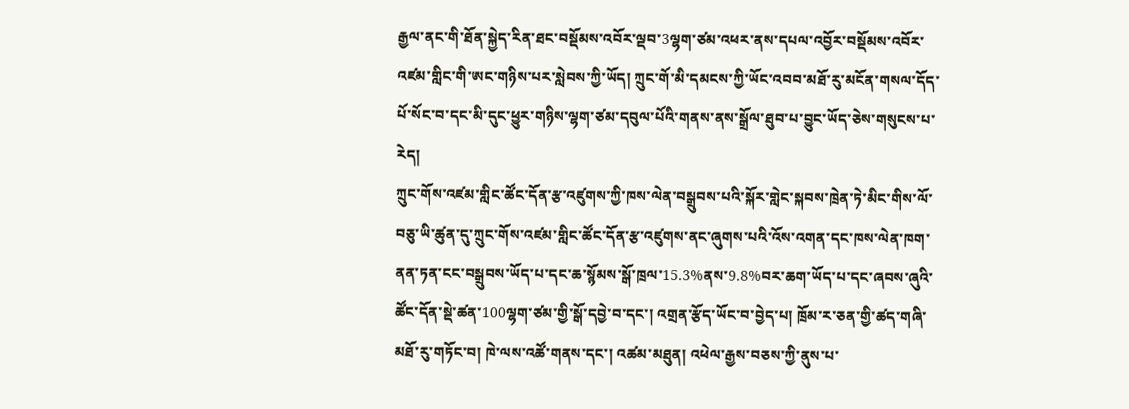རྒྱལ་ནང་གི་ཐོན་སྐྱེད་རིན་ཐང་བསྡོམས་འབོར་ལྡབ་3ལྷག་ཙམ་འཕར་ནས་དཔལ་འབྱོར་བསྡོམས་འབོར་འཛམ་གླིང་གི་ཨང་གཉིས་པར་སླེབས་ཀྱི་ཡོད། ཀྲུང་གོ་མི་དམངས་ཀྱི་ཡོང་འབབ་མཐོ་རུ་མངོན་གསལ་དོད་པོ་སོང་བ་དང་མི་དུང་ཕྱུར་གཉིས་ལྷག་ཙམ་དབུལ་པོའི་གནས་ནས་སྒྲོལ་ཐུབ་པ་བྱུང་ཡོད་ཅེས་གསུངས་པ་རེད།
ཀྲུང་གོས་འཛམ་གླིང་ཚོང་དོན་རྩ་འཛུགས་ཀྱི་ཁས་ལེན་བསྒྲུབས་པའི་སྐོར་གླེང་སྐབས་ཁྲེན་ཏེ་མིང་གིས་ལོ་བཅུ་ཡི་ཚུན་དུ་ཀྲུང་གོས་འཛམ་གླིང་ཚོང་དོན་རྩ་འཛུགས་ནང་ཞུགས་པའི་འོས་འགན་དང་ཁས་ལེན་ཁག་ནན་ཏན་ངང་བསྒྲུབས་ཡོད་པ་དང་ཆ་སྙོམས་སྒོ་ཁྲལ་15.3%ནས་9.8%བར་ཆག་ཡོད་པ་དང་ཞབས་ཞུའི་ཚོང་དོན་སྡེ་ཚན་100ལྷག་ཙམ་གྱི་སྒོ་དབྱེ་བ་དང་། འགྲན་རྩོད་ཡོང་བ་བྱེད་པ། ཁྲོམ་ར་ཅན་གྱི་ཚད་གཞི་མཐོ་རུ་གཏོང་བ། ཁེ་ལས་འཚོ་གནས་དང་། འཚམ་མཐུན། འཕེལ་རྒྱས་བཅས་ཀྱི་ནུས་པ་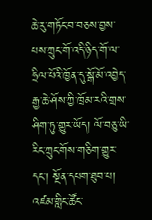ཆེ་རུ་གཏོང་བ་བཅས་བྱས་པས་ཀྲུང་གོ་འདི་ཉིད་གོ་ལ་ཧྲིལ་པོའི་ཁྱོན་དུ་སྒོ་མོ་འབྱེད་རྒྱ་ཆེ་ཤོས་ཀྱི་ཁྲོམ་རའི་གྲས་ཤིག་ཏུ་གྱུར་ཡོད། ལོ་བཅུ་ཡི་རིང་ཀྲུང་གོས་གཅིག་གྱུར་དང་། སྔོན་དཔག་ཐུབ་པ། འཛམ་གླིང་ཚོང་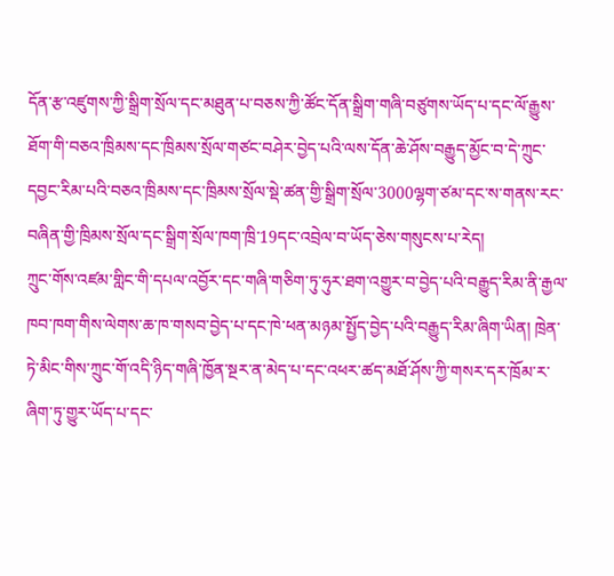དོན་རྩ་འཛུགས་ཀྱི་སྒྲིག་སྲོལ་དང་མཐུན་པ་བཅས་ཀྱི་ཚོང་དོན་སྒྲིག་གཞི་བཙུགས་ཡོད་པ་དང་ལོ་རྒྱུས་ཐོག་གི་བཅའ་ཁྲིམས་དང་ཁྲིམས་སྲོལ་གཙང་བཤེར་བྱེད་པའི་ལས་དོན་ཆེ་ཤོས་བརྒྱུད་མྱོང་བ་དེ་ཀྲུང་དབྱང་རིམ་པའི་བཅའ་ཁྲིམས་དང་ཁྲིམས་སྲོལ་སྡེ་ཚན་གྱི་སྒྲིག་སྲོལ་3000ལྷག་ཙམ་དང་ས་གནས་རང་བཞིན་གྱི་ཁྲིམས་སྲོལ་དང་སྒྲིག་སྲོལ་ཁག་ཁྲི་19དང་འབྲེལ་བ་ཡོད་ཅེས་གསུངས་པ་རེད།
ཀྲུང་གོས་འཛམ་གླིང་གི་དཔལ་འབྱོར་དང་གཞི་གཅིག་ཏུ་ཧུར་ཐག་འགྱུར་བ་བྱེད་པའི་བརྒྱུད་རིམ་ནི་རྒྱལ་ཁབ་ཁག་གིས་ལེགས་ཆ་ཁ་གསབ་བྱེད་པ་དང་ཁེ་ཕན་མཉམ་སྤྱོད་བྱེད་པའི་བརྒྱུད་རིམ་ཞིག་ཡིན། ཁྲེན་ཏེ་མིང་གིས་ཀྲུང་གོ་འདི་ཉིད་གཞི་ཁྱོན་སྔར་ན་མེད་པ་དང་འཕར་ཚད་མཐོ་ཤོས་ཀྱི་གསར་དར་ཁྲོམ་ར་ཞིག་ཏུ་གྱུར་ཡོད་པ་དང་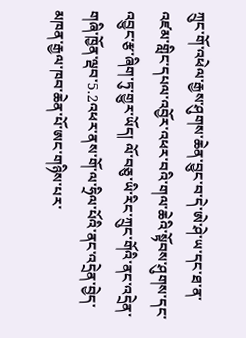ཀྲུང་གོ་འཕེལ་རྒྱས་ཤུགས་ཆེན་བྱུང་བ་དེ་ཨེ་ཤེ་ཡ་དང་ཐ་ན་འཛམ་གླིང་དཔལ་འབྱོར་འཕར་བའི་གལ་ཆེའི་སྟོབས་ཤུགས་དང་འབྱུང་རྩ་ཞིག་ཏུ་གྱུར་ཡོད། ལོ་བཅུ་ཡི་རིང་ཀྲུང་གོའི་ནང་འདྲེན་གཞི་ཁྱོན་ལྡབ་5.2འཕར་ནས་གོ་ལ་ཧྲིལ་པོའི་ནང་འདྲེན་བྱེད་མཁན་རྒྱལ་ཁབ་ཆེན་པོ་ཨང་གཉིས་པར་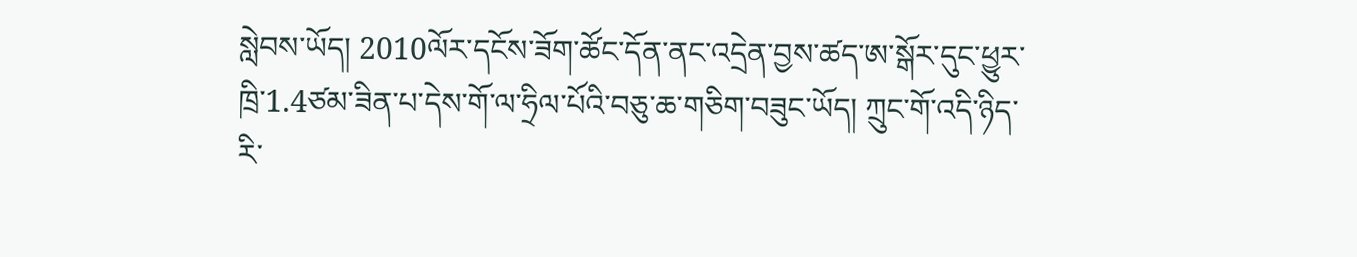སླེབས་ཡོད། 2010ལོར་དངོས་ཟོག་ཚོང་དོན་ནང་འདྲེན་བྱས་ཚད་ཨ་སྒོར་དུང་ཕྱུར་ཁྲི་1.4ཙམ་ཟིན་པ་དེས་གོ་ལ་ཧྲིལ་པོའི་བཅུ་ཆ་གཅིག་བཟུང་ཡོད། ཀྲུང་གོ་འདི་ཉིད་རི་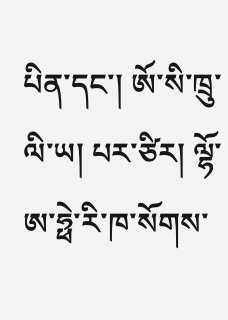པིན་དང་། ཨོ་སི་ཁྲུ་ལི་ཡ། པར་ཙིར། ལྷོ་ཨ་ཧྥེ་རི་ཁ་སོགས་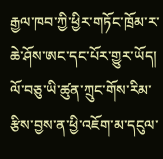རྒྱལ་ཁབ་ཀྱི་ཕྱིར་གཏོང་ཁྲོམ་ར་ཆེ་ཤོས་ཨང་དང་པོར་གྱུར་ཡོད། ལོ་བཅུ་ཡི་ཚུན་ཀྲུང་གོས་རིམ་རྩིས་བྱས་ན་ཕྱི་འཇོག་མ་དངུལ་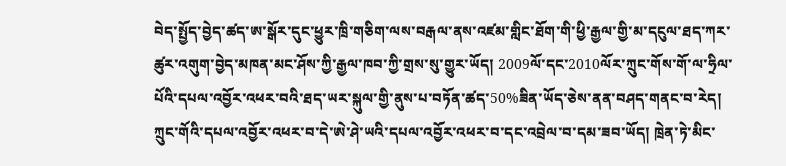བེད་སྤྱོད་བྱེད་ཚད་ཨ་སྒོར་དུང་ཕྱུར་ཁྲི་གཅིག་ལས་བརྒལ་ནས་འཛམ་གླིང་ཐོག་གི་ཕྱི་རྒྱལ་གྱི་མ་དངུལ་ཐད་ཀར་ཚུར་འགུག་བྱེད་མཁན་མང་ཤོས་ཀྱི་རྒྱལ་ཁབ་ཀྱི་གྲས་སུ་གྱུར་ཡོད། 2009ལོ་དང་2010ལོར་ཀྲུང་གོས་གོ་ལ་ཧྲིལ་པོའི་དཔལ་འབྱོར་འཕར་བའི་ཐད་ཡར་སྐུལ་གྱི་ནུས་པ་བཏོན་ཚད་50%ཟིན་ཡོད་ཅེས་ནན་བཤད་གནང་བ་རེད།
ཀྲུང་གོའི་དཔལ་འབྱོར་འཕར་བ་དེ་ཨེ་ཤེ་ཡའི་དཔལ་འབྱོར་འཕར་བ་དང་འབྲེལ་བ་དམ་ཟབ་ཡོད། ཁྲེན་ཏེ་མིང་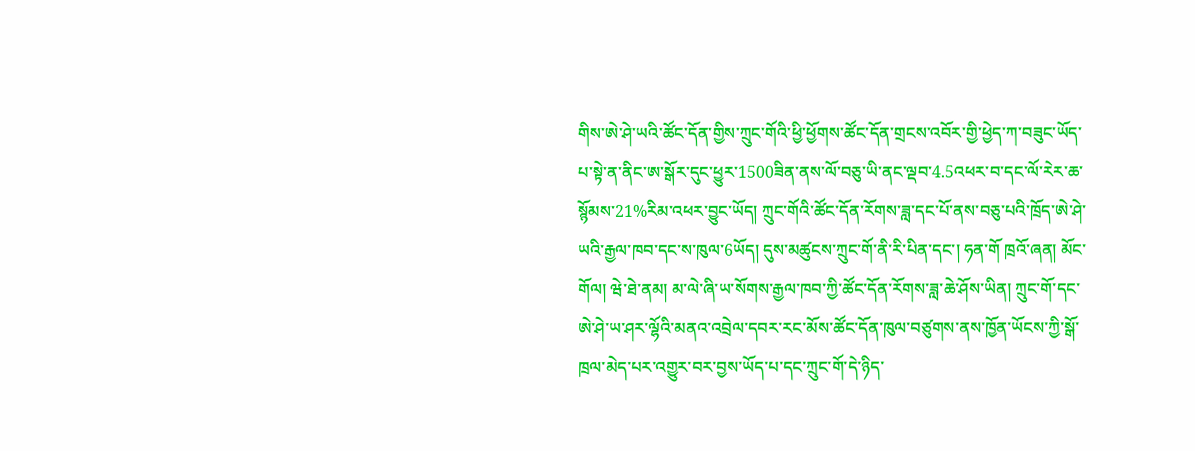གིས་ཨེ་ཤེ་ཡའི་ཚོང་དོན་གྱིས་ཀྲུང་གོའི་ཕྱི་ཕྱོགས་ཚོང་དོན་གྲངས་འབོར་གྱི་ཕྱེད་ཀ་བཟུང་ཡོད་པ་སྟེ་ན་ནིང་ཨ་སྒོར་དུང་ཕྱུར་1500ཟིན་ནས་ལོ་བཅུ་ཡི་ནང་ལྡབ་4.5འཕར་བ་དང་ལོ་རེར་ཆ་སྙོམས་21%རིམ་འཕར་བྱུང་ཡོད། ཀྲུང་གོའི་ཚོང་དོན་རོགས་ཟླ་དང་པོ་ནས་བཅུ་པའི་ཁྲོད་ཨེ་ཤེ་ཡའི་རྒྱལ་ཁབ་དང་ས་ཁུལ་6ཡོད། དུས་མཚུངས་ཀྲུང་གོ་ནི་རི་པིན་དང་། ཧན་གོ ཁྲའོ་ཞན། མོང་གོལ། ཝེ་ཐེ་ནམ། མ་ལེ་ཞི་ཡ་སོགས་རྒྱལ་ཁབ་ཀྱི་ཚོང་དོན་རོགས་ཟླ་ཆེ་ཤོས་ཡིན། ཀྲུང་གོ་དང་ཨེ་ཤེ་ཡ་ཤར་ལྷོའི་མནའ་འབྲེལ་དབར་རང་མོས་ཚོང་དོན་ཁུལ་བཙུགས་ནས་ཁྱོན་ཡོངས་ཀྱི་སྒོ་ཁྲལ་མེད་པར་འགྱུར་བར་བྱས་ཡོད་པ་དང་ཀྲུང་གོ་དེ་ཉིད་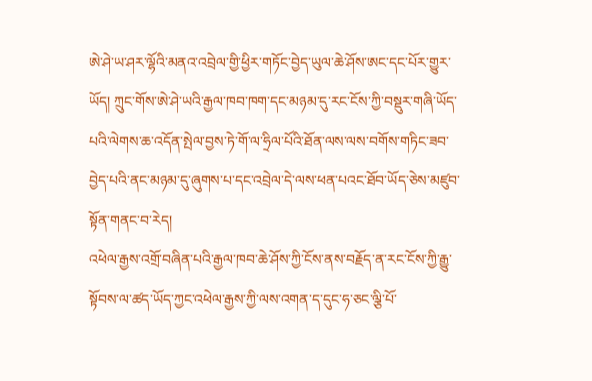ཨེ་ཤེ་ཡ་ཤར་ལྷོའི་མནའ་འབྲེལ་གྱི་ཕྱིར་གཏོང་བྱེད་ཡུལ་ཆེ་ཤོས་ཨང་དང་པོར་གྱུར་ཡོད། ཀྲུང་གོས་ཨེ་ཤེ་ཡའི་རྒྱལ་ཁབ་ཁག་དང་མཉམ་དུ་རང་ངོས་ཀྱི་བསྡུར་གཞི་ཡོད་པའི་ལེགས་ཆ་འདོན་སྤེལ་བྱས་ཏེ་གོ་ལ་ཧྲིལ་པོའི་ཐོན་ལས་ལས་བགོས་གཏིང་ཟབ་བྱེད་པའི་ནང་མཉམ་དུ་ཞུགས་པ་དང་འབྲེལ་དེ་ལས་ཕན་པའང་ཐོབ་ཡོད་ཅེས་མཛུབ་སྟོན་གནང་བ་རེད།
འཕེལ་རྒྱས་འགྲོ་བཞིན་པའི་རྒྱལ་ཁབ་ཆེ་ཤོས་ཀྱི་ངོས་ནས་བརྗོད་ན་རང་ངོས་ཀྱི་རྒྱུ་སྟོབས་ལ་ཚད་ཡོད་ཀྱང་འཕེལ་རྒྱས་ཀྱི་ལས་འགན་ད་དུང་ཧ་ཅང་ལྕི་པོ་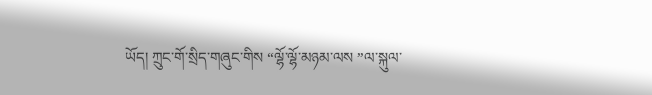ཡོད། ཀྲུང་གོ་སྲིད་གཞུང་གིས “ལྷོ་ལྷོ་མཉམ་ལས ”ལ་སྐུལ་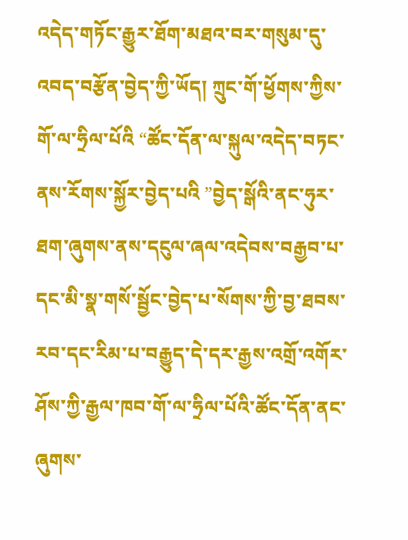འདེད་གཏོང་རྒྱུར་ཐོག་མཐའ་བར་གསུམ་དུ་འབད་བརྩོན་བྱེད་ཀྱི་ཡོད། ཀྲུང་གོ་ཕྱོགས་ཀྱིས་གོ་ལ་ཧྲིལ་པོའི “ཚོང་དོན་ལ་སྐུལ་འདེད་བཏང་ནས་རོགས་སྐྱོར་བྱེད་པའི ”བྱེད་སྒོའི་ནང་ཧུར་ཐག་ཞུགས་ནས་དངུལ་ཞལ་འདེབས་བརྒྱབ་པ་དང་མི་སྣ་གསོ་སྦྱོང་བྱེད་པ་སོགས་ཀྱི་བྱ་ཐབས་རབ་དང་རིམ་པ་བརྒྱུད་དེ་དར་རྒྱས་འགྲོ་འགོར་ཤོས་ཀྱི་རྒྱལ་ཁབ་གོ་ལ་ཧྲིལ་པོའི་ཚོང་དོན་ནང་ཞུགས་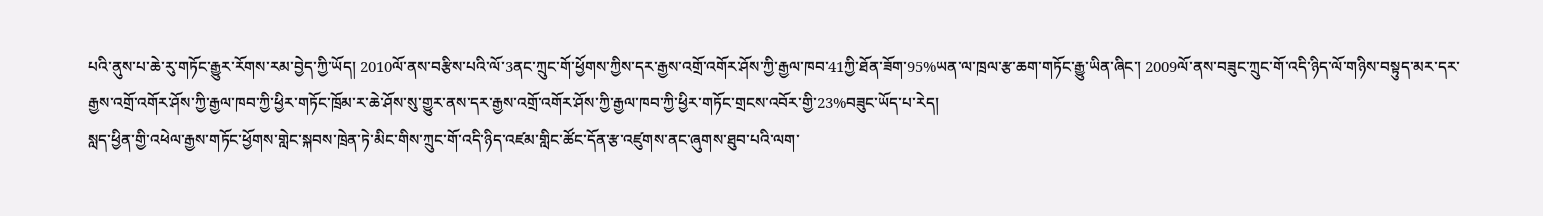པའི་ནུས་པ་ཆེ་རུ་གཏོང་རྒྱུར་རོགས་རམ་བྱེད་ཀྱི་ཡོད། 2010ལོ་ནས་བརྩིས་པའི་ལོ་3ནང་ཀྲུང་གོ་ཕྱོགས་ཀྱིས་དར་རྒྱས་འགྲོ་འགོར་ཤོས་ཀྱི་རྒྱལ་ཁབ་41ཀྱི་ཐོན་ཟོག་95%ཡན་ལ་ཁྲལ་རྩ་ཆག་གཏོང་རྒྱུ་ཡིན་ཞིང་། 2009ལོ་ནས་བཟུང་ཀྲུང་གོ་འདི་ཉིད་ལོ་གཉིས་བསྟུད་མར་དར་རྒྱས་འགྲོ་འགོར་ཤོས་ཀྱི་རྒྱལ་ཁབ་ཀྱི་ཕྱིར་གཏོང་ཁྲོམ་ར་ཆེ་ཤོས་སུ་གྱུར་ནས་དར་རྒྱས་འགྲོ་འགོར་ཤོས་ཀྱི་རྒྱལ་ཁབ་ཀྱི་ཕྱིར་གཏོང་གྲངས་འབོར་གྱི་23%བཟུང་ཡོད་པ་རེད།
སླད་ཕྱིན་གྱི་འཕེལ་རྒྱས་གཏོང་ཕྱོགས་གླེང་སྐབས་ཁྲེན་ཏེ་མིང་གིས་ཀྲུང་གོ་འདི་ཉིད་འཛམ་གླིང་ཚོང་དོན་རྩ་འཛུགས་ནང་ཞུགས་ཐུབ་པའི་ལག་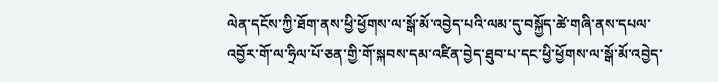ལེན་དངོས་ཀྱི་ཐོག་ནས་ཕྱི་ཕྱོགས་ལ་སྒོ་མོ་འབྱེད་པའི་ལམ་དུ་བསྐྱོད་ཚེ་གཞི་ནས་དཔལ་འབྱོར་གོ་ལ་ཧྲིལ་པོ་ཅན་གྱི་གོ་སྐབས་དམ་འཛིན་བྱེད་ཐུབ་པ་དང་ཕྱི་ཕྱོགས་ལ་སྒོ་མོ་འབྱེད་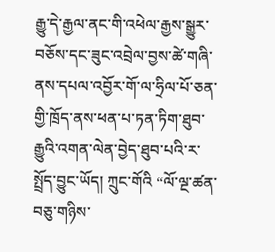རྒྱུ་དེ་རྒྱལ་ནང་གི་འཕེལ་རྒྱས་སྒྱུར་བཅོས་དང་ཟུང་འབྲེལ་བྱས་ཚེ་གཞི་ནས་དཔལ་འབྱོར་གོ་ལ་ཧྲིལ་པོ་ཅན་གྱི་ཁྲོད་ནས་ཕན་པ་ཏན་ཏིག་ཐུབ་རྒྱུའི་འགན་ལེན་བྱེད་ཐུབ་པའི་ར་སྤྲོད་བྱུང་ཡོད། ཀྲུང་གོའི “ལོ་ལྔ་ཚན་བཅུ་གཉིས་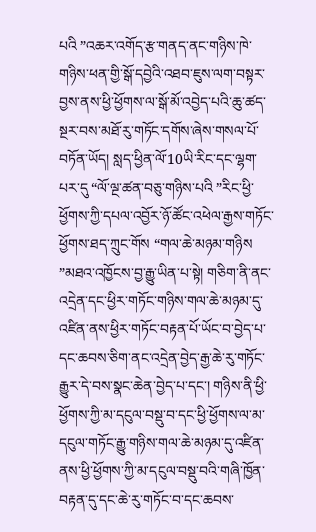པའི ”འཆར་འགོད་རྩ་གནད་ནང་གཉིས་ཁེ་གཉིས་ཕན་གྱི་སྒོ་དབྱེའི་འཐབ་ཇུས་ལག་བསྟར་བྱས་ནས་ཕྱི་ཕྱོགས་ལ་སྒོ་མོ་འབྱེད་པའི་ཆུ་ཚད་སྔར་བས་མཐོ་རུ་གཏོང་དགོས་ཞེས་གསལ་པོ་བཏོན་ཡོད། སླད་ཕྱིན་ལོ་10ཡི་རིང་དང་ལྷག་པར་དུ “ལོ་ལྔ་ཚན་བཅུ་གཉིས་པའི ”རིང་ཕྱི་ཕྱོགས་ཀྱི་དཔལ་འབྱོར་ཉོ་ཚོང་འཕེལ་རྒྱས་གཏོང་ཕྱོགས་ཐད་ཀྲུང་གོས “གལ་ཆེ་མཉམ་གཉིས ”མཐའ་འཁྱོངས་བྱ་རྒྱུ་ཡིན་པ་སྟེ། གཅིག་ནི་ནང་འདྲེན་དང་ཕྱིར་གཏོང་གཉིས་གལ་ཆེ་མཉམ་དུ་འཛིན་ནས་ཕྱིར་གཏོང་བརྟན་པོ་ཡོང་བ་བྱེད་པ་དང་ཆབས་ཅིག་ནང་འདྲེན་བྱེད་རྒྱ་ཆེ་རུ་གཏོང་རྒྱུར་དེ་བས་སྣང་ཆེན་བྱེད་པ་དང་། གཉིས་ནི་ཕྱི་ཕྱོགས་ཀྱི་མ་དངུལ་བསྡུ་བ་དང་ཕྱི་ཕྱོགས་ལ་མ་དངུལ་གཏོང་རྒྱུ་གཉིས་གལ་ཆེ་མཉམ་དུ་འཛིན་ནས་ཕྱི་ཕྱོགས་ཀྱི་མ་དངུལ་བསྡུ་བའི་གཞི་ཁྱོན་བརྟན་དུ་དང་ཆེ་རུ་གཏོང་བ་དང་ཆབས་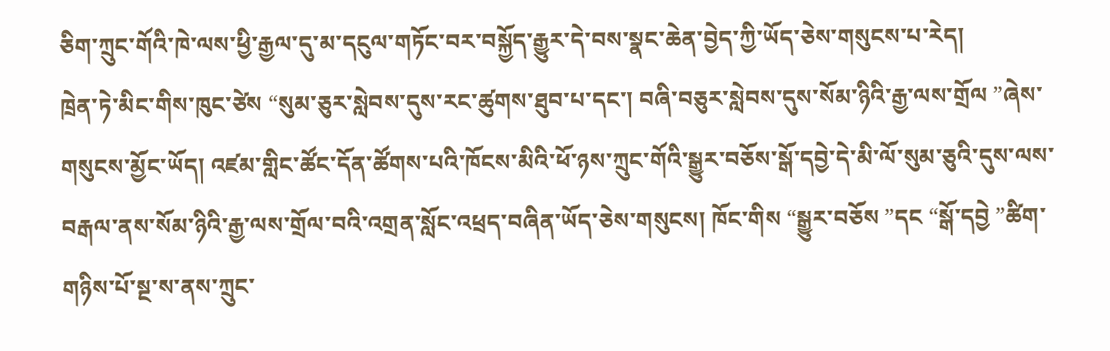ཅིག་ཀྲུང་གོའི་ཁེ་ལས་ཕྱི་རྒྱལ་དུ་མ་དངུལ་གཏོང་བར་བསྐྱོད་རྒྱུར་དེ་བས་སྣང་ཆེན་བྱེད་ཀྱི་ཡོད་ཅེས་གསུངས་པ་རེད།
ཁྲེན་ཏེ་མིང་གིས་ཁུང་ཙེས “སུམ་ཅུར་སླེབས་དུས་རང་ཚུགས་ཐུབ་པ་དང་། བཞི་བཅུར་སླེབས་དུས་སོམ་ཉིའི་རྒྱ་ལས་གྲོལ ”ཞེས་གསུངས་མྱོང་ཡོད། འཛམ་གླིང་ཚོང་དོན་ཚོགས་པའི་ཁོངས་མིའི་ཕོ་ཉས་ཀྲུང་གོའི་སྒྱུར་བཅོས་སྒོ་དབྱེ་དེ་མི་ལོ་སུམ་ཅུའི་དུས་ལས་བརྒལ་ནས་སོམ་ཉིའི་རྒྱ་ལས་གྲོལ་བའི་འགྲན་སློང་འཕྲད་བཞིན་ཡོད་ཅེས་གསུངས། ཁོང་གིས “སྒྱུར་བཅོས ”དང “སྒོ་དབྱེ ”ཚིག་གཉིས་པོ་སྔ་ས་ནས་ཀྲུང་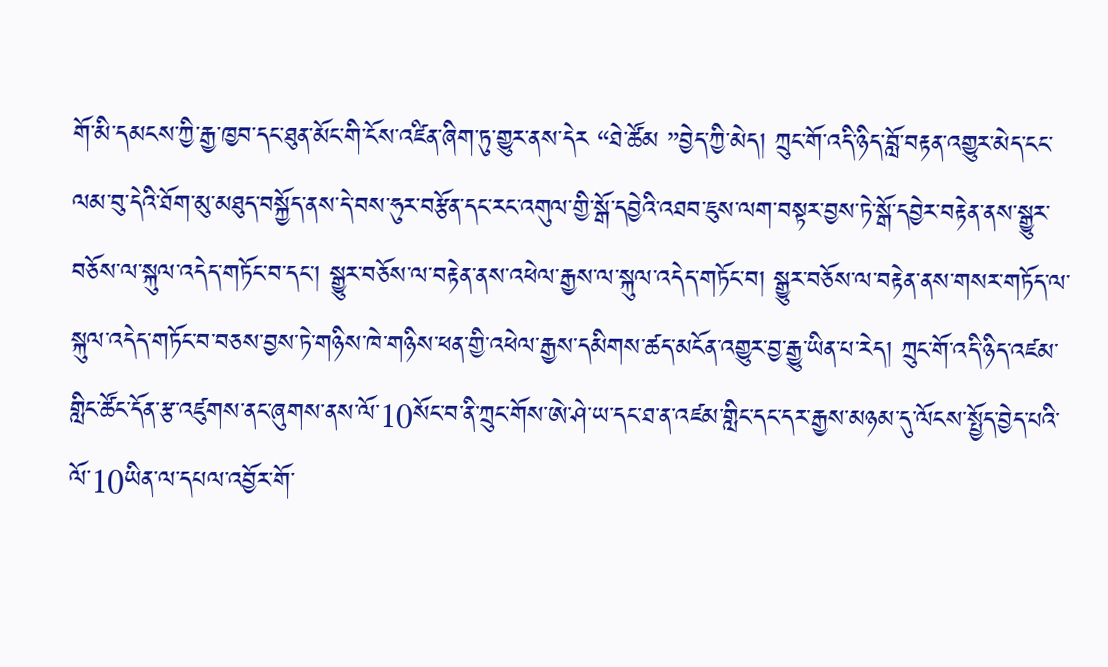གོ་མི་དམངས་ཀྱི་རྒྱ་ཁྱབ་དང་ཐུན་མོང་གི་ངོས་འཛིན་ཞིག་ཏུ་གྱུར་ནས་དེར “ཐེ་ཚོམ ”བྱེད་ཀྱི་མེད། ཀྲུང་གོ་འདི་ཉིད་བློ་བརྟན་འགྱུར་མེད་ངང་ལམ་བུ་དེའི་ཐོག་མུ་མཐུད་བསྐྱོད་ནས་དེ་བས་ཧུར་བརྩོན་དང་རང་འགུལ་གྱི་སྒོ་དབྱེའི་འཐབ་ཇུས་ལག་བསྟར་བྱས་ཏེ་སྒོ་དབྱེར་བརྟེན་ནས་སྒྱུར་བཅོས་ལ་སྐུལ་འདེད་གཏོང་བ་དང་། སྒྱུར་བཅོས་ལ་བརྟེན་ནས་འཕེལ་རྒྱས་ལ་སྐུལ་འདེད་གཏོང་བ། སྒྱུར་བཅོས་ལ་བརྟེན་ནས་གསར་གཏོད་ལ་སྐུལ་འདེད་གཏོང་བ་བཅས་བྱས་ཏེ་གཉིས་ཁེ་གཉིས་ཕན་གྱི་འཕེལ་རྒྱས་དམིགས་ཚད་མངོན་འགྱུར་བྱ་རྒྱུ་ཡིན་པ་རེད། ཀྲུང་གོ་འདི་ཉིད་འཛམ་གླིང་ཚོང་དོན་རྩ་འཛུགས་ནང་ཞུགས་ནས་ལོ་10སོང་བ་ནི་ཀྲུང་གོས་ཨེ་ཤེ་ཡ་དང་ཐ་ན་འཛམ་གླིང་དང་དར་རྒྱས་མཉམ་དུ་ལོངས་སྤྱོད་བྱེད་པའི་ལོ་10ཡིན་ལ་དཔལ་འབྱོར་གོ་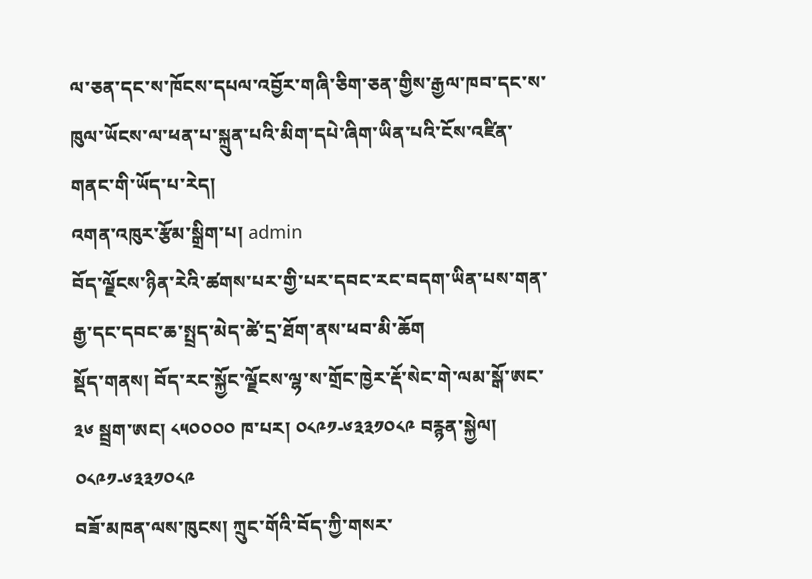ལ་ཅན་དང་ས་ཁོངས་དཔལ་འབྱོར་གཞི་ཅིག་ཅན་གྱིས་རྒྱལ་ཁབ་དང་ས་ཁུལ་ཡོངས་ལ་ཕན་པ་སྐྲུན་པའི་མིག་དཔེ་ཞིག་ཡིན་པའི་ངོས་འཛིན་གནང་གི་ཡོད་པ་རེད།
འགན་འཁུར་རྩོམ་སྒྲིག་པ། admin
བོད་ལྗོངས་ཉིན་རེའི་ཚགས་པར་གྱི་པར་དབང་རང་བདག་ཡིན་པས་གན་རྒྱ་དང་དབང་ཆ་སྤྲད་མེད་ཚེ་དྲ་ཐོག་ནས་ཕབ་མི་ཆོག
སྡོད་གནས། བོད་རང་སྐྱོང་ལྗོངས་ལྷ་ས་གྲོང་ཁྱེར་རྡོ་སེང་གེ་ལམ་སྒོ་ཨང་༣༦ སྦྲག་ཨང། ༨༥༠༠༠༠ ཁ་པར། ༠༨༩༡-༦༣༣༡༠༨༩ བརྙན་སྐྱེལ། ༠༨༩༡-༦༣༣༡༠༨༩
བཟོ་མཁན་ལས་ཁུངས། ཀྲུང་གོའི་བོད་ཀྱི་གསར་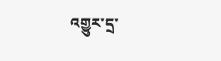འགྱུར་དྲ་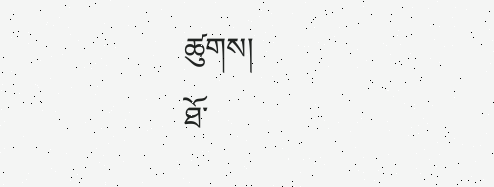ཚུགས།
ཐོ་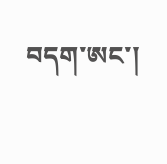བདག་ཨང་།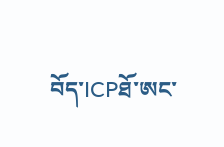བོད་ICPཐོ་ཨང་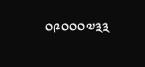༠༩༠༠༠༧༣༣